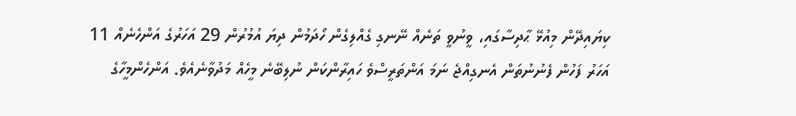ކިޔައިދޭން މިއުޅޭ ޙާދިސާގައި، ވީނުވީ ތަނެއް ނޭނގި ގެއްލިގެން ހޯދަމުން ދިޔަ އުމުރުން 29 އަހަރުގެ އަންހެނެއް 11 އަހަރު ފަހުން ފެނުނުތަން އެނގިއްޖެ ނަމަ އަންތަރީސްވެ ހައިރާންކަން ނުލިބޭނެ މީހެއް މަދުވާނެއެވެ. އަންހެންމީހާގެ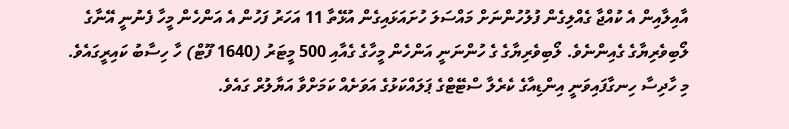އާއިލާއިން އެ ކުއްޖާ ގެއްލިގެން ފުލުހުންނަށް މައްސަލަ ހުށައަޅައިގެން އުޅޭތާ 11 އަހަރު ފަހުން އެ އަންހެން މީހާ ފެނުނީ އޭނާގެ ލޯބިވެރިޔާގެ ގެއިންނެވެ. ލޯބިވެރިޔާގެ ގެ ހުންނަނީ އަންހެން މީހާގެ ގެއާއި 500 މީޓަރު (1640 ފޫޓް) ހާ ހިސާބު ކައިރީގައެވެ. މި ހާދިސާ ހިނގާފައިވަނީ އިންޑިއާގެ ކެރެލާ ސްޓޭޓްގެ ޕަލައްކަޅުގެ އަވަށެއް ކަމަށްވާ އަޔާލުރް ގައެވެ.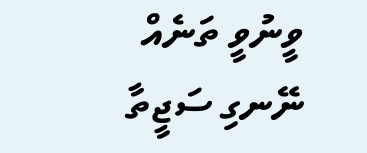ވީނުވީ ތަނެއް ނޭނގި ސަޖީތާ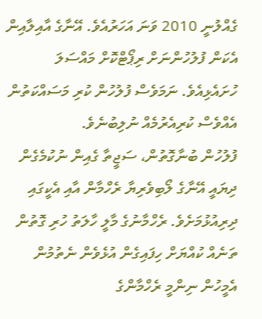ގެއްލުނީ 2010 ވަނަ އަހަރުއެވެ. އޭނާގެ އާއިލާއިން އެކަން ފުލުހުންނަށް ރިޕޯޓްކޮށް މައްސަލަ ހުށައެޅިއެވެ. ނަމަވެސް ފުލުހުން ކުރި މަސައްކަތުން އެއްވެސް ކުރިއެރުމެއް ނުލިބުނެވެ.
ފުލުހުން ބުނާގޮތުން، ސަޖީތާ ގެއިން ނުކުމެގެން ދިޔައީ އޭނާގެ ލޯބިވެރިޔާ ރެހްމާން އާއި އެކީގައި ދިރިއުޅުމަށެވެ. ރެހްމާނުގެ މާލީ ހާލަތު ހުރި ގޮތުން ތަނެއް ކުއްޔަށް ހިފައިގެން އުޅެވެން ނެތުމުން އެމީހުން ނިންމީ ރެހްމާންގެ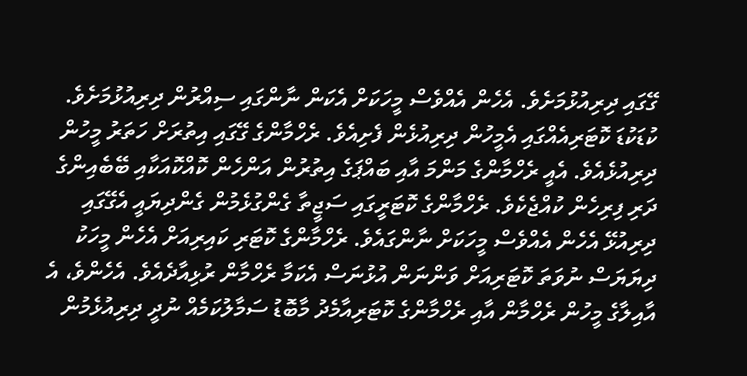ގޭގައި ދިރިއުޅުމަށެވެ. އެހެން އެއްވެސް މީހަކަށް އެކަން ނާންގައި ސިއްރުން ދިރިއުޅުމަށެވެ.
ކުޑަކުޑަ ކޮޓަރިއެއްގައި އެމީހުން ދިރިއުޅެން ފެށިއެވެ. ރެހްމާންގެ ގޭގައި އިތުރަށް ހަތަރު މީހުން ދިރިއުޅެއެވެ. އެއީ ރެހްމާންގެ މަންމަ އާއި ބައްޕަގެ އިތުރުން އަންހެން ކޮއްކޮއަކާއި ބޭބެއިންގެ ދަރި ފިރިހެން ކުއްޖެކެވެ. ރެހްމާންގެ ކޮޓަރީގައި ސަޖީތާ ގެންގުޅެމުން ގެންދިޔައީ އެގޭގައި ދިރިއުޅޭ އެހެން އެއްވެސް މީހަކަށް ނާންގައެވެ. ރެހްމާންގެ ކޮޓަރި ކައިރިއަށް އެހެން މީހަކު ދިޔަޔަސް ނުވަތަ ކޮޓަރިއަށް ވަންނަން އުޅުނަސް އެކަމާ ރެހްމާން ރުޅިއާދެއެވެ. އެހެންވެ، އެ އާއިލާގެ މީހުން ރެހްމާން އާއި ރެހްމާންގެ ކޮޓަރިއާމެދު މާބޮޑު ސަމާލުކަމެއް ނުދީ ދިރިއުޅެމުން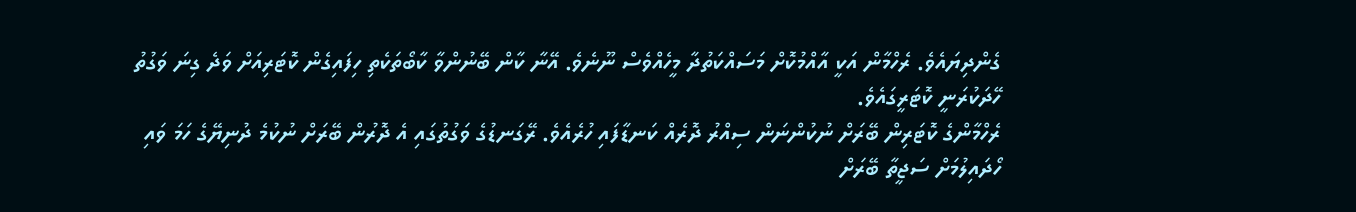ގެންދިޔައެވެ. ރެހްމާން އަކީ އާއްމުކޮށް މަސައްކަތުދާ މީހެއްވެސް ނޫނެވެ. އޭނާ ކާން ބޭނުންވާ ކާބޯތަކެތި ހިފައިގެން ކޮޓަރިއަށް ވަދެ ގިނަ ވަގުތު ހޭދަކުރަނީ ކޮޓަރީގައެވެ.
ރެހްމާންގެ ކޮޓަރިން ބޭރަށް ނުކުންނަން ސިއްރު ދޮރެއް ކަނޑާފައި ހުރެއެވެ. ރޭގަނޑުގެ ވަގުތުގައި އެ ދޮރުން ބޭރަށް ނުކުމެ ދުނިޔޭގެ ހަމަ ވައި ހޯދައިލުމަށް ސަޖީތާ ބޭރަށް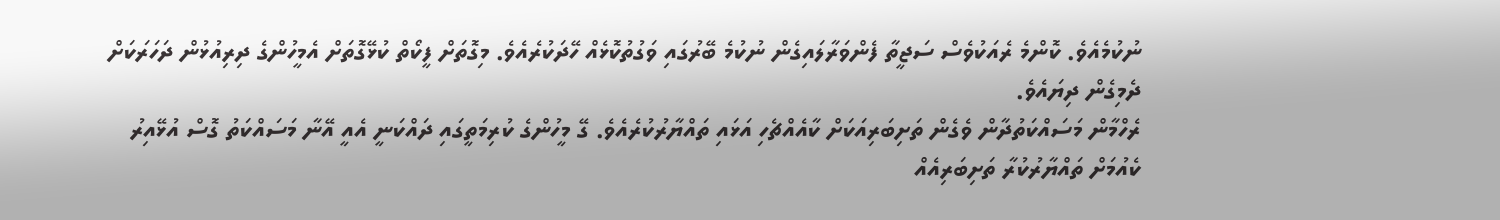ނުކުމެއެވެ. ކޮންމެ ރެއަކުވެސް ސަޖީތާ ފެންވަރާލައިގެން ނުކުމެ ބޭރުގައި ވަގުތުކޮޅެއް ހޭދަކުރެއެވެ. މިގޮތަށް ފީކޯތް ކުޅޭގޮތަށް އެމީހުންގެ ދިރިއުޅުން ދަހަރަކަށް ދެމިގެން ދިޔައެވެ.
ރެހްމާން މަސައްކަތުދާން ވެގެން ތަށިބަރިއަކަށް ކާއެއްޗެހި އަޅައި ތައްޔާރުކުރެއެވެ. ގޭ މީހުންގެ ކުރިމަތީގައި ދައްކަނީ އެއީ އޭނާ މަސައްކަތު ގޮސް އުޅޭއިރު ކެއުމަށް ތައްޔާރުކުރާ ތަށިބަރިއެއް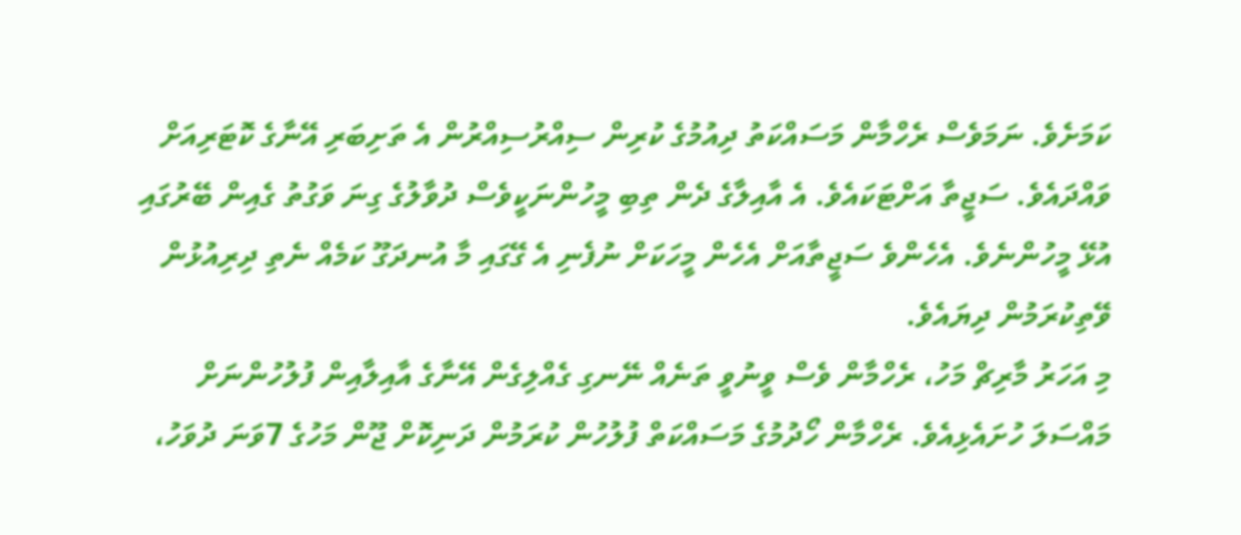ކަމަށެވެ. ނަމަވެސް ރެހްމާން މަސައްކަތު ދިއުމުގެ ކުރިން ސިއްރުސިއްރުން އެ ތަށިބަރި އޭނާގެ ކޮޓަރިއަށް ވައްދައެވެ. ސަޖީތާ އަށްޓަކައެވެ. އެ އާއިލާގެ ދެން ތިބި މީހުންނަކީވެސް ދުވާލުގެ ގިނަ ވަގުތު ގެއިން ބޭރުގައި އުޅޭ މީހުންނެވެ. އެހެންވެ ސަޖީތާއަށް އެހެން މީހަކަށް ނުފެނި އެ ގޭގައި މާ އުނދަގޫ ކަމެއް ނެތި ދިރިއުޅުން ވޭތިކުރަމުން ދިޔައެވެ.
މި އަހަރު މާރިޗް މަހު، ރެހްމާން ވެސް ވީނުވީ ތަނެއް ނޭނގި ގެއްލިގެން އޭނާގެ އާއިލާއިން ފުލުހުންނަށް މައްސަލަ ހުށައެޅިއެވެ. ރެހްމާން ހޯދުމުގެ މަސައްކަތް ފުލުހުން ކުރަމުން ދަނިކޮށް ޖޫން މަހުގެ 7ވަނަ ދުވަހު،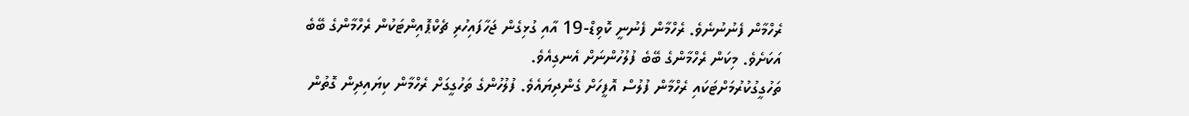ރެހްމާން ފެނުނުނެވެ. ރެހްމާން ފެނުނީ ކޮވިޑް-19 އާއި ގުޅިގެން ޖަހާފައިހުރި ޗެކްޕޮއިންޓަކުން ރެހްމާންގެ ބޭބެ އަކަށެވެ. މިކަން ރެހްމާންގެ ބޭބެ ފުލުހުންނަށް އެނގިއެވެ.
ތަހުގީގުކުރުމަށްޓަކައި ރެހްމާން ފުލުސް އޮފީހަށް ގެންދިޔައެވެ. ފުލުހުންގެ ތަހުގީގަށް ރެހްމާން ކިޔައިދިން ގޮތުން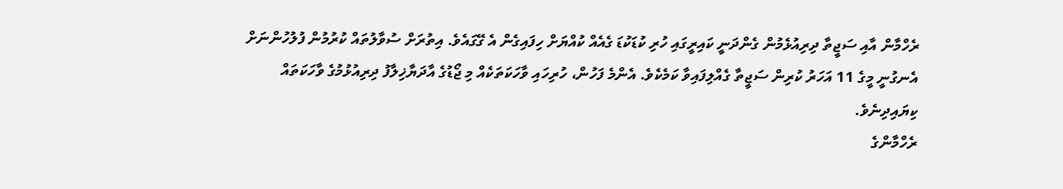ރެހްމާން އާއި ސަޖީތާ ދިރިއުޅެމުން ގެންދަނީ ކައިރީގައި ހުރި ކުޑަކުޑަ ގެއެއް ކުއްޔަށް ހިފައިގެން އެ ގޭގައެވެ. އިތުރަށް ސުވާލުތައް ކުރުމުން ފުލުހުންނަށް އެނގުނީ މީގެ 11 އަހަރު ކުރިން ސަޖީތާ ގެއްލިފައިވާ ކަމެކެވެ. އެންމެ ފަހުން، ހުރިހައި ވާހަކަތަކެއް މި ޖޯޑުގެ އާދަޔާޚިލާފު ދިރިއުޅުމުގެ ވާހަކަތައް ކިޔައިދިނެވެ.
ރެހްމާންގެ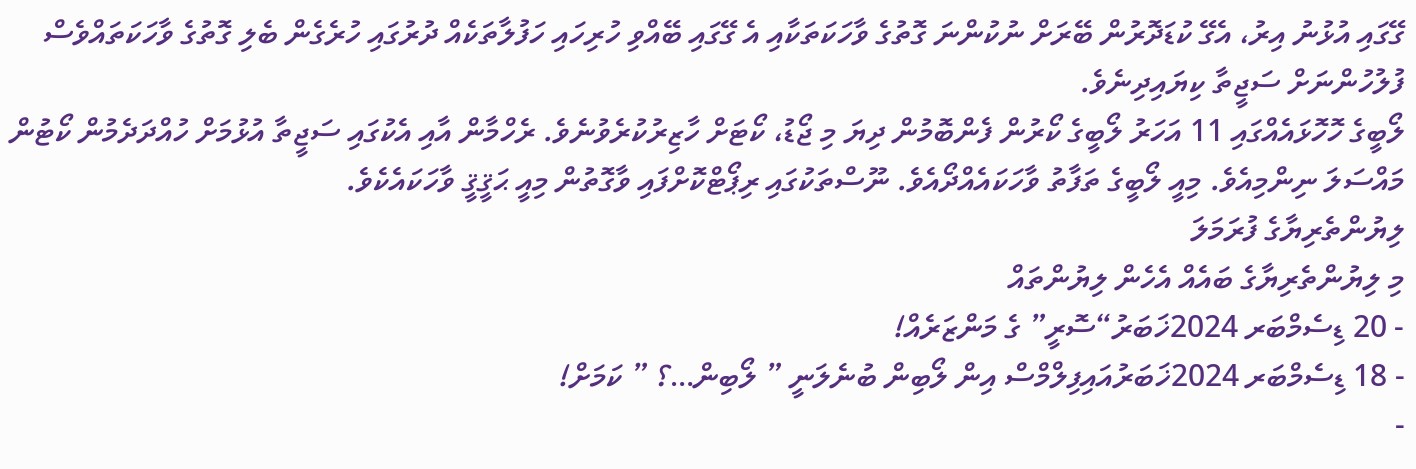ގޭގައި އުޅުނު އިރު، އެގޭ ކުޑަދޮރުން ބޭރަށް ނުކުންނަ ގޮތުގެ ވާހަކަތަކާއި އެ ގޭގައި ބޭއްވި ހުރިހައި ހަފުލާތަކެއް ދުރުގައި ހުރެގެން ބެލި ގޮތުގެ ވާހަކަތައްވެސް ފުލުހުންނަށް ސަޖީތާ ކިޔައިދިނެވެ.
ލޯބީގެ ހޮހޮޅައެއްގައި 11 އަހަރު ލޯބީގެ ކޯރުން ފެންބޮމުން ދިޔަ މި ޖޯޑު، ކޯޓަށް ހާޒިރުކުރެވުނެވެ. ރެހްމާން އާއި އެކުގައި ސަޖީތާ އުޅުމަށް ހުއްދަދެމުން ކޯޓުން މައްސަލަ ނިންމިއެވެ. މިއީ ލޯބީގެ ތަފާތު ވާހަކައެއްދޯއެވެ. ނޫސްތަކުގައި ރިޕޯޓްކޮށްފައި ވާގޮތުން މިއީ ޙަޤީޤީ ވާހަކައެކެވެ.
ލިޔުންތެރިޔާގެ ފުރަމަލަ
މި ލިޔުންތެރިޔާގެ ބައެއް އެހެން ލިޔުންތައް
- 20 ޑިސެމްބަރ 2024ޚަބަރު“ސޮރީ” ގެ މަންޒަރެއް!
- 18 ޑިސެމްބަރ 2024ޚަބަރުއައިފިލްމްސް އިން ލޯބިން ބުނެލަނީ ” ލޯބިން…؟ ” ކަމަށް!
-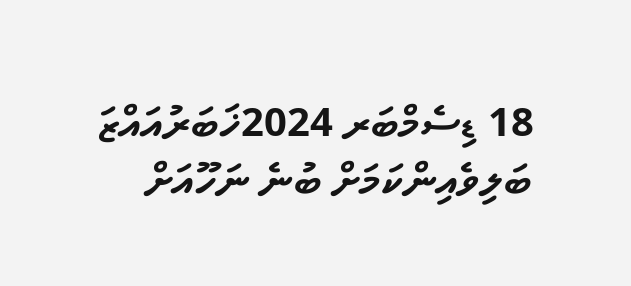18 ޑިސެމްބަރ 2024ޚަބަރުއައްޒަ ބަލިވެއިންކަމަށް ބުނެ ނަހޫއަށް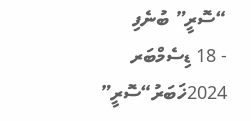“ސޮރީ” ބުނެފި
- 18 ޑިސެމްބަރ 2024ޚަބަރު“ސޮރީ”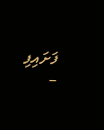ފަށައިފި –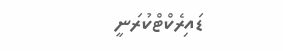ޑައިރެކްޓްކުރަނީ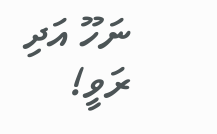ނަހޫ އަދި ރަވީ!